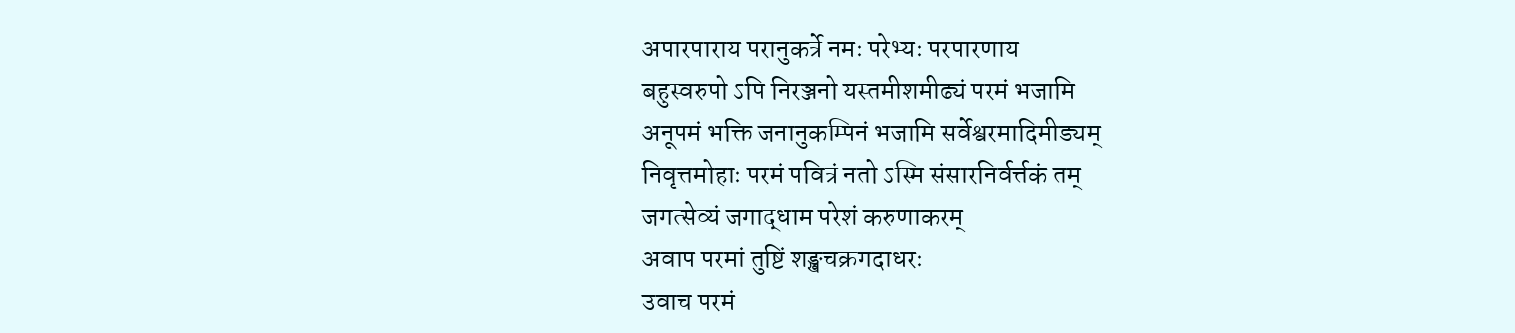अपारपाराय परानुकर्त्रे नमः परेभ्यः परपारणाय
बहुस्वरुपो ऽपि निरञ्जनो यस्तमीशमीढ्यं परमं भजामि
अनूपमं भक्ति जनानुकम्पिनं भजामि सर्वेश्वरमादिमीड्यम्
निवृत्तमोहाः परमं पवित्रं नतो ऽस्मि संसारनिर्वर्त्तकं तम्
जगत्सेव्यं जगाद्धाम परेशं करुणाकरम्
अवाप परमां तुष्टिं शङ्खचक्रगदाधरः
उवाच परमं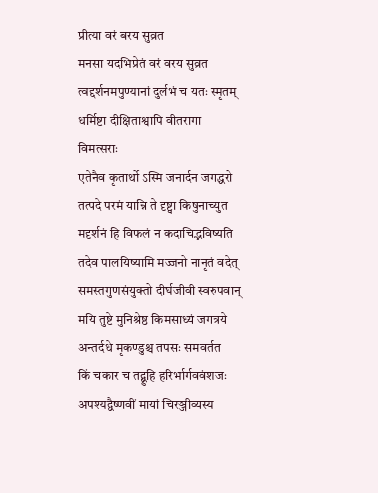प्रीत्या वरं बरय सुव्रत
मनसा यदभिप्रेतं वरं वरय सुव्रत
त्वद्दर्शनमपुण्यानां दुर्लभं च यतः स्मृतम्
धर्मिष्टा दीक्षिताश्वापि वीतरागा विमत्सराः
एतेनैव कृतार्थो ऽस्मि जनार्दन जगद्धरो
तत्पदे परमं यान्नि ते दृष्ट्वा किषुनाच्युत
मदृर्शनं हि विफलं न कदाचिद्भविष्यति
तदेव पालयिष्यामि मज्जनो नानृतं वदेत्
समस्तगुणसंयुक्तो दीर्घजीवी स्वरुपवान्
मयि तुष्टे मुनिश्रेष्ठ किमसाध्यं जगत्रये
अन्तर्दधे मृकण्डुश्च तपसः समवर्तत
किं चकार च तद्ब्रुहि हरिर्भार्गववंशजः
अपश्यद्वैष्णवीं मायां चिरञ्जीव्यस्य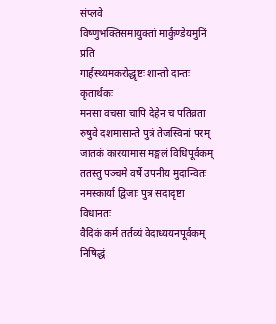संप्लवे
विष्णुभक्तिसमायुक्तां मार्कुण्डेयमुनिं प्रति
गार्हस्थ्यमकरोद्धृष्टः शान्तो दान्तः कृतार्थकः
मनसा वचसा चापि देहेन च पतिव्रता
रुषुवे दशमासान्ते पुत्रं तेजस्विनां परम्
जातकं कारयामास मङ्गलं विधिपूर्वकम्
ततस्तु पञ्चमे वर्षे उपनीय मुदान्वितः
नमस्कार्या द्विजाः पुत्र सदादृष्टा विधानतः
वैदिकं कर्म तर्तव्यं वेदाध्ययनपूर्वकम्
निषिद्धं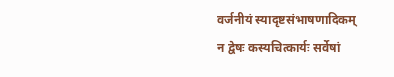वर्जनीयं स्यादृष्टसंभाषणादिकम्
न द्वेषः कस्यचित्कार्यः सर्वेषां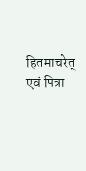हितमाचरेत्
एवं पित्रा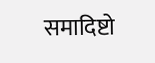समादिष्टो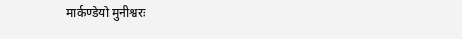मार्कण्डेयो मुनीश्वरः